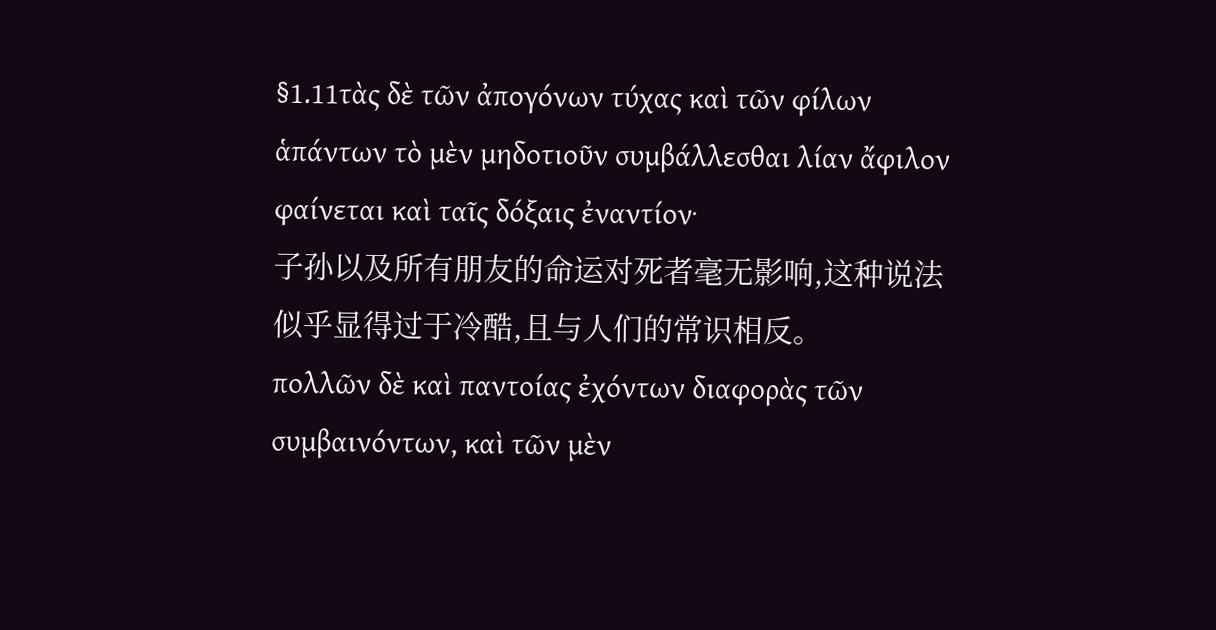§1.11τὰς δὲ τῶν ἀπογόνων τύχας καὶ τῶν φίλων ἁπάντων τὸ μὲν μηδοτιοῦν συμβάλλεσθαι λίαν ἄφιλον φαίνεται καὶ ταῖς δόξαις ἐναντίον·
子孙以及所有朋友的命运对死者毫无影响,这种说法似乎显得过于冷酷,且与人们的常识相反。
πολλῶν δὲ καὶ παντοίας ἐχόντων διαφορὰς τῶν συμβαινόντων, καὶ τῶν μὲν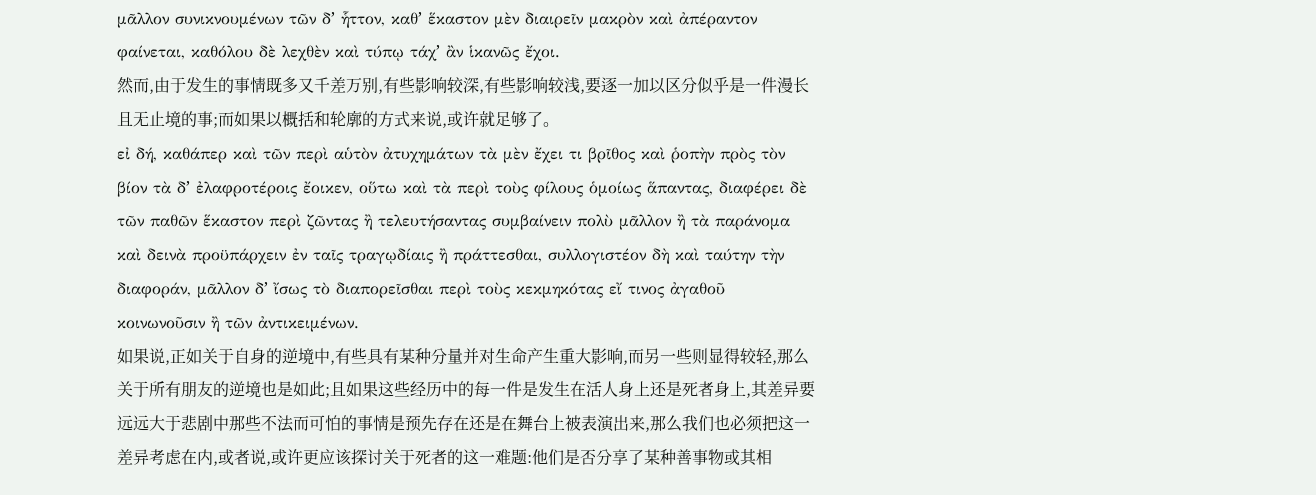μᾶλλον συνικνουμένων τῶν δʼ ἧττον, καθʼ ἕκαστον μὲν διαιρεῖν μακρὸν καὶ ἀπέραντον φαίνεται, καθόλου δὲ λεχθὲν καὶ τύπῳ τάχʼ ἂν ἱκανῶς ἔχοι.
然而,由于发生的事情既多又千差万别,有些影响较深,有些影响较浅,要逐一加以区分似乎是一件漫长且无止境的事;而如果以概括和轮廓的方式来说,或许就足够了。
εἰ δή, καθάπερ καὶ τῶν περὶ αὑτὸν ἀτυχημάτων τὰ μὲν ἔχει τι βρῖθος καὶ ῥοπὴν πρὸς τὸν βίον τὰ δʼ ἐλαφροτέροις ἔοικεν, οὕτω καὶ τὰ περὶ τοὺς φίλους ὁμοίως ἅπαντας, διαφέρει δὲ τῶν παθῶν ἕκαστον περὶ ζῶντας ἢ τελευτήσαντας συμβαίνειν πολὺ μᾶλλον ἢ τὰ παράνομα καὶ δεινὰ προϋπάρχειν ἐν ταῖς τραγῳδίαις ἢ πράττεσθαι, συλλογιστέον δὴ καὶ ταύτην τὴν διαφοράν, μᾶλλον δʼ ἴσως τὸ διαπορεῖσθαι περὶ τοὺς κεκμηκότας εἴ τινος ἀγαθοῦ κοινωνοῦσιν ἢ τῶν ἀντικειμένων.
如果说,正如关于自身的逆境中,有些具有某种分量并对生命产生重大影响,而另一些则显得较轻,那么关于所有朋友的逆境也是如此;且如果这些经历中的每一件是发生在活人身上还是死者身上,其差异要远远大于悲剧中那些不法而可怕的事情是预先存在还是在舞台上被表演出来,那么我们也必须把这一差异考虑在内,或者说,或许更应该探讨关于死者的这一难题:他们是否分享了某种善事物或其相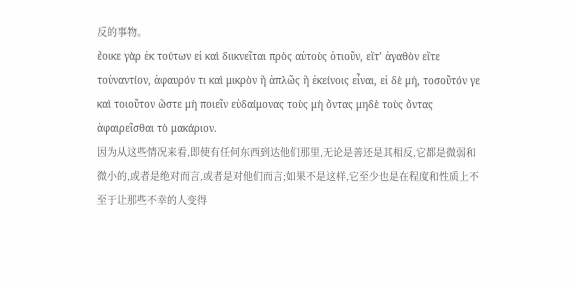反的事物。
ἔοικε γὰρ ἐκ τούτων εἰ καὶ διικνεῖται πρὸς αὐτοὺς ὁτιοῦν, εἴτʼ ἀγαθὸν εἴτε τοὐναντίον, ἀφαυρόν τι καὶ μικρὸν ἢ ἁπλῶς ἢ ἐκείνοις εἶναι, εἰ δὲ μή, τοσοῦτόν γε καὶ τοιοῦτον ὥστε μὴ ποιεῖν εὐδαίμονας τοὺς μὴ ὄντας μηδὲ τοὺς ὄντας ἀφαιρεῖσθαι τὸ μακάριον.
因为从这些情况来看,即使有任何东西到达他们那里,无论是善还是其相反,它都是微弱和微小的,或者是绝对而言,或者是对他们而言;如果不是这样,它至少也是在程度和性质上不至于让那些不幸的人变得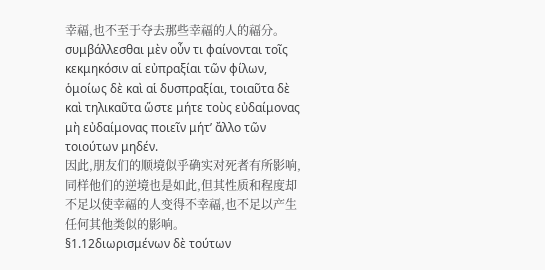幸福,也不至于夺去那些幸福的人的福分。
συμβάλλεσθαι μὲν οὖν τι φαίνονται τοῖς κεκμηκόσιν αἱ εὐπραξίαι τῶν φίλων, ὁμοίως δὲ καὶ αἱ δυσπραξίαι, τοιαῦτα δὲ καὶ τηλικαῦτα ὥστε μήτε τοὺς εὐδαίμονας μὴ εὐδαίμονας ποιεῖν μήτʼ ἄλλο τῶν τοιούτων μηδέν.
因此,朋友们的顺境似乎确实对死者有所影响,同样他们的逆境也是如此,但其性质和程度却不足以使幸福的人变得不幸福,也不足以产生任何其他类似的影响。
§1.12διωρισμένων δὲ τούτων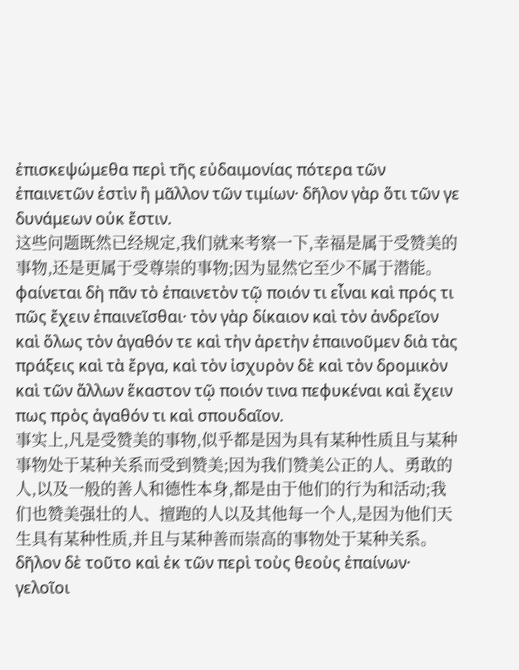ἐπισκεψώμεθα περὶ τῆς εὐδαιμονίας πότερα τῶν ἐπαινετῶν ἐστὶν ἢ μᾶλλον τῶν τιμίων· δῆλον γὰρ ὅτι τῶν γε δυνάμεων οὐκ ἔστιν.
这些问题既然已经规定,我们就来考察一下,幸福是属于受赞美的事物,还是更属于受尊崇的事物;因为显然它至少不属于潜能。
φαίνεται δὴ πᾶν τὸ ἐπαινετὸν τῷ ποιόν τι εἶναι καὶ πρός τι πῶς ἔχειν ἐπαινεῖσθαι· τὸν γὰρ δίκαιον καὶ τὸν ἀνδρεῖον καὶ ὅλως τὸν ἀγαθόν τε καὶ τὴν ἀρετὴν ἐπαινοῦμεν διὰ τὰς πράξεις καὶ τὰ ἔργα, καὶ τὸν ἰσχυρὸν δὲ καὶ τὸν δρομικὸν καὶ τῶν ἄλλων ἕκαστον τῷ ποιόν τινα πεφυκέναι καὶ ἔχειν πως πρὸς ἀγαθόν τι καὶ σπουδαῖον.
事实上,凡是受赞美的事物,似乎都是因为具有某种性质且与某种事物处于某种关系而受到赞美;因为我们赞美公正的人、勇敢的人,以及一般的善人和德性本身,都是由于他们的行为和活动;我们也赞美强壮的人、擅跑的人以及其他每一个人,是因为他们天生具有某种性质,并且与某种善而崇高的事物处于某种关系。
δῆλον δὲ τοῦτο καὶ ἐκ τῶν περὶ τοὺς θεοὺς ἐπαίνων· γελοῖοι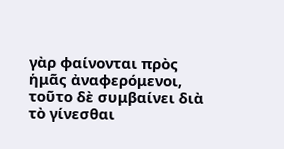γὰρ φαίνονται πρὸς ἡμᾶς ἀναφερόμενοι, τοῦτο δὲ συμβαίνει διὰ τὸ γίνεσθαι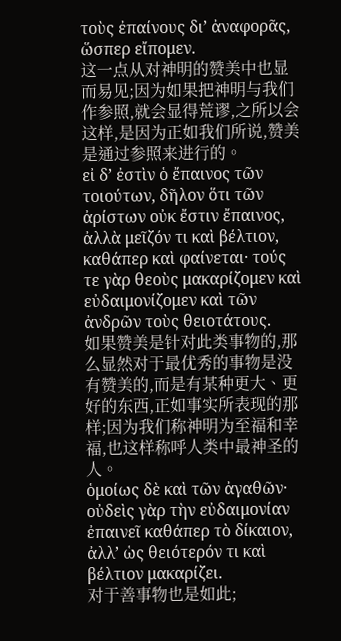τοὺς ἐπαίνους διʼ ἀναφορᾶς, ὥσπερ εἴπομεν.
这一点从对神明的赞美中也显而易见;因为如果把神明与我们作参照,就会显得荒谬,之所以会这样,是因为正如我们所说,赞美是通过参照来进行的。
εἰ δʼ ἐστὶν ὁ ἔπαινος τῶν τοιούτων, δῆλον ὅτι τῶν ἀρίστων οὐκ ἔστιν ἔπαινος, ἀλλὰ μεῖζόν τι καὶ βέλτιον, καθάπερ καὶ φαίνεται· τούς τε γὰρ θεοὺς μακαρίζομεν καὶ εὐδαιμονίζομεν καὶ τῶν ἀνδρῶν τοὺς θειοτάτους.
如果赞美是针对此类事物的,那么显然对于最优秀的事物是没有赞美的,而是有某种更大、更好的东西,正如事实所表现的那样;因为我们称神明为至福和幸福,也这样称呼人类中最神圣的人。
ὁμοίως δὲ καὶ τῶν ἀγαθῶν· οὐδεὶς γὰρ τὴν εὐδαιμονίαν ἐπαινεῖ καθάπερ τὸ δίκαιον, ἀλλʼ ὡς θειότερόν τι καὶ βέλτιον μακαρίζει.
对于善事物也是如此;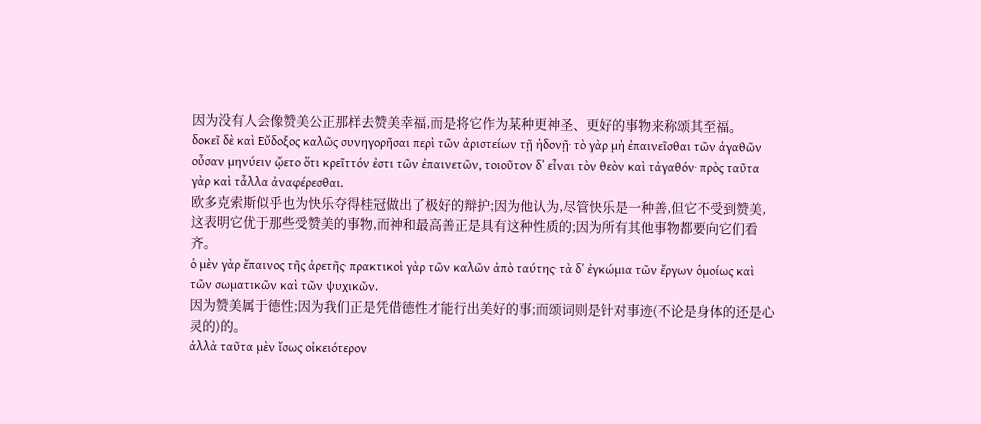因为没有人会像赞美公正那样去赞美幸福,而是将它作为某种更神圣、更好的事物来称颂其至福。
δοκεῖ δὲ καὶ Εὔδοξος καλῶς συνηγορῆσαι περὶ τῶν ἀριστείων τῇ ἡδονῇ· τὸ γὰρ μὴ ἐπαινεῖσθαι τῶν ἀγαθῶν οὖσαν μηνύειν ᾤετο ὅτι κρεῖττόν ἐστι τῶν ἐπαινετῶν, τοιοῦτον δʼ εἶναι τὸν θεὸν καὶ τἀγαθόν· πρὸς ταῦτα γὰρ καὶ τἆλλα ἀναφέρεσθαι.
欧多克索斯似乎也为快乐夺得桂冠做出了极好的辩护;因为他认为,尽管快乐是一种善,但它不受到赞美,这表明它优于那些受赞美的事物,而神和最高善正是具有这种性质的;因为所有其他事物都要向它们看齐。
ὁ μὲν γὰρ ἔπαινος τῆς ἀρετῆς· πρακτικοὶ γὰρ τῶν καλῶν ἀπὸ ταύτης· τὰ δʼ ἐγκώμια τῶν ἔργων ὁμοίως καὶ τῶν σωματικῶν καὶ τῶν ψυχικῶν.
因为赞美属于德性;因为我们正是凭借德性才能行出美好的事;而颂词则是针对事迹(不论是身体的还是心灵的)的。
ἀλλὰ ταῦτα μὲν ἴσως οἰκειότερον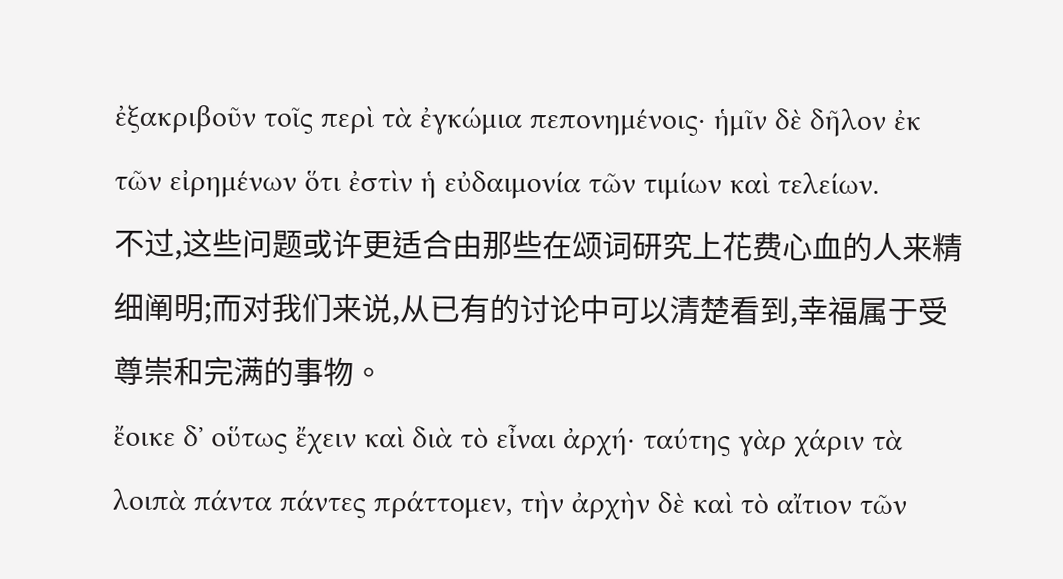ἐξακριβοῦν τοῖς περὶ τὰ ἐγκώμια πεπονημένοις· ἡμῖν δὲ δῆλον ἐκ τῶν εἰρημένων ὅτι ἐστὶν ἡ εὐδαιμονία τῶν τιμίων καὶ τελείων.
不过,这些问题或许更适合由那些在颂词研究上花费心血的人来精细阐明;而对我们来说,从已有的讨论中可以清楚看到,幸福属于受尊崇和完满的事物。
ἔοικε δʼ οὕτως ἔχειν καὶ διὰ τὸ εἶναι ἀρχή· ταύτης γὰρ χάριν τὰ λοιπὰ πάντα πάντες πράττομεν, τὴν ἀρχὴν δὲ καὶ τὸ αἴτιον τῶν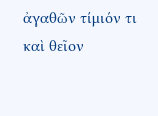ἀγαθῶν τίμιόν τι καὶ θεῖον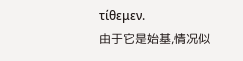τίθεμεν.
由于它是始基,情况似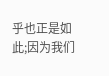乎也正是如此;因为我们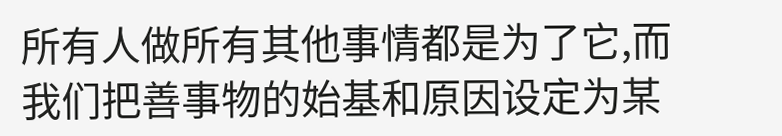所有人做所有其他事情都是为了它,而我们把善事物的始基和原因设定为某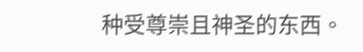种受尊崇且神圣的东西。